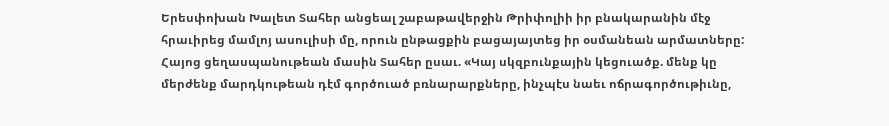Երեսփոխան Խալետ Տահեր անցեալ շաբաթավերջին Թրիփոլիի իր բնակարանին մէջ հրաւիրեց մամլոյ ասուլիսի մը, որուն ընթացքին բացայայտեց իր օսմանեան արմատները:
Հայոց ցեղասպանութեան մասին Տահեր ըսաւ. «Կայ սկզբունքային կեցուածք. մենք կը մերժենք մարդկութեան դէմ գործուած բռնարարքները, ինչպէս նաեւ ոճրագործութիւնը,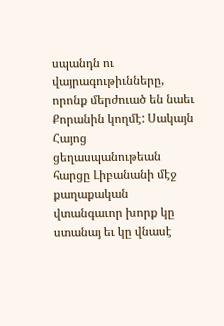սպանդն ու վայրագութիւնները, որոնք մերժուած են նաեւ Քորանին կողմէ: Սակայն Հայոց ցեղասպանութեան հարցը Լիբանանի մէջ քաղաքական վտանգաւոր խորք կը ստանայ եւ կը վնասէ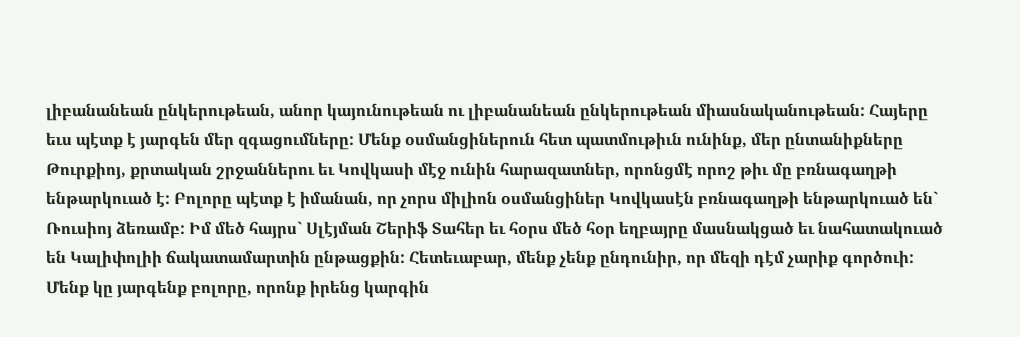լիբանանեան ընկերութեան, անոր կայունութեան ու լիբանանեան ընկերութեան միասնականութեան: Հայերը եւս պէտք է յարգեն մեր զգացումները: Մենք օսմանցիներուն հետ պատմութիւն ունինք, մեր ընտանիքները Թուրքիոյ, քրտական շրջաններու եւ Կովկասի մէջ ունին հարազատներ, որոնցմէ որոշ թիւ մը բռնագաղթի ենթարկուած է: Բոլորը պէտք է իմանան, որ չորս միլիոն օսմանցիներ Կովկասէն բռնագաղթի ենթարկուած են` Ռուսիոյ ձեռամբ: Իմ մեծ հայրս` Սլէյման Շերիֆ Տահեր եւ հօրս մեծ հօր եղբայրը մասնակցած եւ նահատակուած են Կալիփոլիի ճակատամարտին ընթացքին: Հետեւաբար, մենք չենք ընդունիր, որ մեզի դէմ չարիք գործուի: Մենք կը յարգենք բոլորը, որոնք իրենց կարգին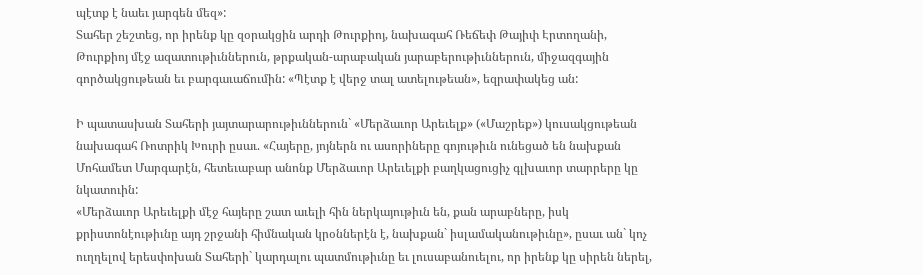պէտք է նաեւ յարգեն մեզ»:
Տահեր շեշտեց, որ իրենք կը զօրակցին արդի Թուրքիոյ, նախագահ Ռեճեփ Թայիփ Էրտողանի, Թուրքիոյ մէջ ազատութիւններուն, թրքական-արաբական յարաբերութիւններուն, միջազգային գործակցութեան եւ բարգաւաճումին: «Պէտք է վերջ տալ ատելութեան», եզրափակեց ան:

Ի պատասխան Տահերի յայտարարութիւններուն` «Մերձաւոր Արեւելք» («Մաշրեք») կուսակցութեան նախագահ Ռոտրիկ Խուրի ըսաւ. «Հայերը, յոյներն ու ասորիները գոյութիւն ունեցած են նախքան Մոհամետ Մարգարէն, հետեւաբար անոնք Մերձաւոր Արեւելքի բաղկացուցիչ գլխաւոր տարրերը կը նկատուին:
«Մերձաւոր Արեւելքի մէջ հայերը շատ աւելի հին ներկայութիւն են, քան արաբները, իսկ քրիստոնէութիւնը այդ շրջանի հիմնական կրօններէն է, նախքան` իսլամականութիւնը», ըսաւ ան` կոչ ուղղելով երեսփոխան Տահերի` կարդալու պատմութիւնը եւ լուսաբանուելու, որ իրենք կը սիրեն ներել,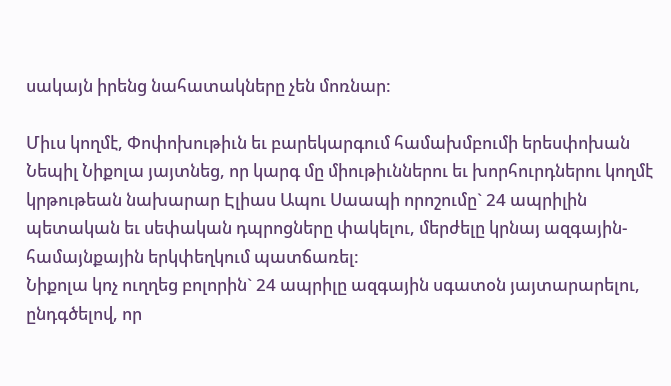սակայն իրենց նահատակները չեն մոռնար:

Միւս կողմէ, Փոփոխութիւն եւ բարեկարգում համախմբումի երեսփոխան Նեպիլ Նիքոլա յայտնեց, որ կարգ մը միութիւններու եւ խորհուրդներու կողմէ կրթութեան նախարար Էլիաս Ապու Սաապի որոշումը` 24 ապրիլին պետական եւ սեփական դպրոցները փակելու, մերժելը կրնայ ազգային-համայնքային երկփեղկում պատճառել:
Նիքոլա կոչ ուղղեց բոլորին` 24 ապրիլը ազգային սգատօն յայտարարելու, ընդգծելով, որ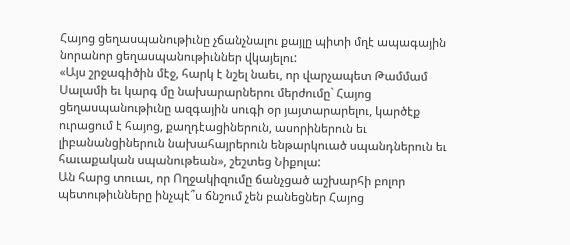Հայոց ցեղասպանութիւնը չճանչնալու քայլը պիտի մղէ ապագային նորանոր ցեղասպանութիւններ վկայելու:
«Այս շրջագիծին մէջ, հարկ է նշել նաեւ, որ վարչապետ Թամմամ Սալամի եւ կարգ մը նախարարներու մերժումը` Հայոց ցեղասպանութիւնը ազգային սուգի օր յայտարարելու, կարծէք ուրացում է հայոց, քաղդէացիներուն, ասորիներուն եւ լիբանանցիներուն նախահայրերուն ենթարկուած սպանդներուն եւ հաւաքական սպանութեան», շեշտեց Նիքոլա:
Ան հարց տուաւ, որ Ողջակիզումը ճանչցած աշխարհի բոլոր պետութիւնները ինչպէ՞ս ճնշում չեն բանեցներ Հայոց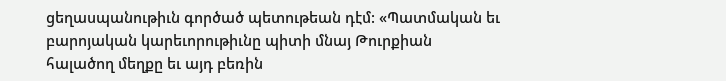ցեղասպանութիւն գործած պետութեան դէմ: «Պատմական եւ բարոյական կարեւորութիւնը պիտի մնայ Թուրքիան հալածող մեղքը եւ այդ բեռին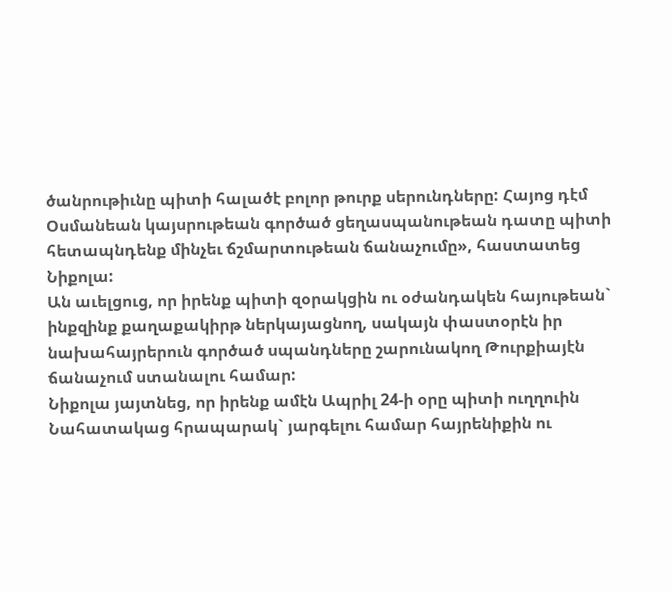ծանրութիւնը պիտի հալածէ բոլոր թուրք սերունդները: Հայոց դէմ Օսմանեան կայսրութեան գործած ցեղասպանութեան դատը պիտի հետապնդենք մինչեւ ճշմարտութեան ճանաչումը», հաստատեց Նիքոլա:
Ան աւելցուց, որ իրենք պիտի զօրակցին ու օժանդակեն հայութեան` ինքզինք քաղաքակիրթ ներկայացնող, սակայն փաստօրէն իր նախահայրերուն գործած սպանդները շարունակող Թուրքիայէն ճանաչում ստանալու համար:
Նիքոլա յայտնեց, որ իրենք ամէն Ապրիլ 24-ի օրը պիտի ուղղուին Նահատակաց հրապարակ` յարգելու համար հայրենիքին ու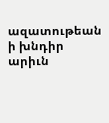ազատութեան ի խնդիր արիւն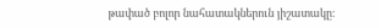թափած բոլոր նահատակներուն յիշատակը: